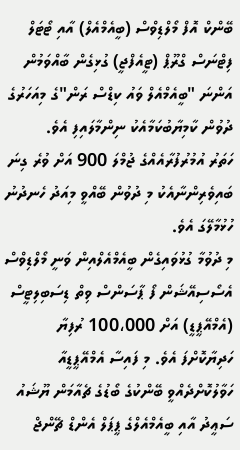ބޭންކް އޮފް މޯލްޑިވްސް (ބީއެމްއެލް) އާއި ޓޯޓަލް ފިޓްނަސް ގްރޫޕް (ޓީއެފްޖީ) ގުޅިގެން ބާއްވަމުން އަންނަ "ބީއެމްއެލް ވައު ކިޑްސް ރަން"ގެ މިއަހަރުގެ ދުވުން ކާމިޔާބުކަމާއެކު ނިންމާލައިފި އެވެ.
ހަތަރު އުމުރުފުރާއެއްގެ ޖުމްލަ 900 އަށް ވުރެ ގިނަ ބައިވެރިންނާއެކު މި ދުވުން ބޭއްވީ މިއަދު ހެނދުނު ހުޅުމާލޭގަ އެވެ.
މި ދުވުމާ ގުޅުވައިގެން ބީއެމްއެލްއިން ވަނީ މޯލްޑިވްސް އެސޯސިއޭޝަން ފޯ ޕާސަންސް ވިތް ޑިސަބިލިޓީސް (އެމްއޭޕީޑީ) އަށް 100،000 ރުފިޔާ ހަދިޔާކޮށްފަ އެވެ. މި ފައިސާ އެމްއޭޕީޑީއާ ހަވާލުކޮށްދެއްވީ ބޭންކުގެ ބޯޑުގެ ޗެއާމަން ޔޫޝައު ސަޢީދު އާއި ބީއެމްއެލްގެ ޕީޕަލް އެންޑް ޗޭންޖް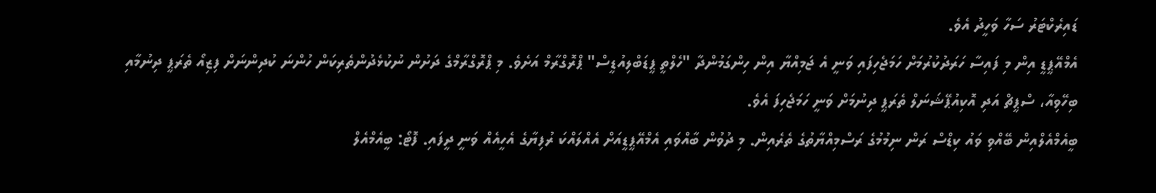ޑައިރެކްޓަރު ސަހާ ވަހީދު އެވެ.
އެމްއޭޕީޑީ އިން މި ފައިސާ ހަރަދުކުރުމަށް ހަމަޖެހިފައި ވަނީ އެ ޖަމިއްޔާ އިން ހިންގަމުންދާ "ހެލްތީ ޕީޑަބްލިއުޑީސް" ޕްރޮގްރާމް އަށެވެ. މި ޕްރޮގްރާމްގެ ދަށުން ނުކުޅެދުންތެރިކަން ހުންނަ ކުދިންނަށް ފިޒިއޯ ތެރަޕީ ދިނުމާއި ބިހޭވިއާ، ސްޕީޗް އަދި އޮކިއުޕޭޝަނަލް ތެރަޕީ ދިނުމަށް ވަނީ ހަމަޖެހިފަ އެވެ.
ބީއެމްއެލްއިން ބޭއްވި ވައު ކިޑްސް ރަން ނިމުމުގެ ރަސްމިއްޔާތުގެ ތެރެއިން. މި ދުވުން ބާއްވައި އެމްއޭޕީޑީއަށް އެއްލައްކަ ރުފިޔާގެ އެހީއެއް ވަނީ ދީފައި. ފޮޓޯ: ބީއެމްއެލް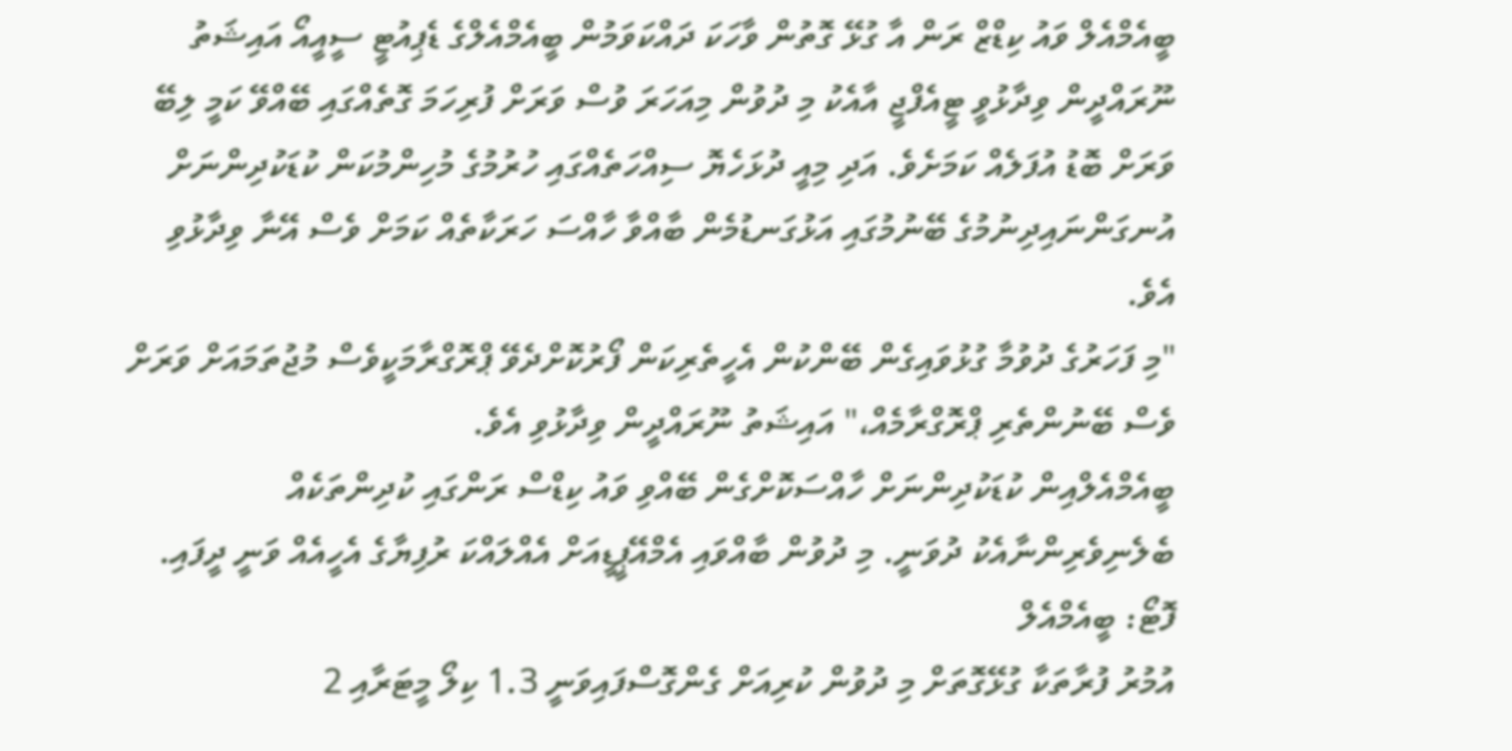ބީއެމްއެލް ވައު ކިޑްޒް ރަން އާ ގުޅޭ ގޮތުން ވާހަކަ ދައްކަވަމުން ބީއެމްއެލްގެ ޑެޕިއުޓީ ސީއީއޯ އައިޝަތު ނޫރައްދީން ވިދާޅުވީ ޓީއެފްޖީ އާއެކު މި ދުވުން މިއަހަރަ ވުސް ވަރަށް ފުރިހަމަ ގޮތެއްގައި ބޭއްވޭ ކަމީ ލިބޭ ވަރަށް ބޮޑު އުފަލެއް ކަމަށެވެ. އަދި މިއީ ދުޅަހެޔޮ ސިއްހަތެއްގައި ހުރުމުގެ މުހިންމުކަން ކުޑަކުދިންނަށް އުނގަންނައިދިނުމުގެ ބޭނުމުގައި އަޅުގަނޑުމެން ބާއްވާ ހާއްސަ ހަރަކާތެއް ކަމަށް ވެސް އޭނާ ވިދާޅުވި އެވެ.
"މި ފަހަރުގެ ދުވުމާ ގުޅުވައިގެން ބޭންކުން އެހީތެރިކަން ފޯރުކޮށްދެވޭ ޕްރޮގްރާމަކީވެސް މުޖުތަމައަށް ވަރަށް ވެސް ބޭނުންތެރި ޕްރޮގްރާމެއް،" އައިޝަތު ނޫރައްދީން ވިދާޅުވި އެވެ.
ބީއެމްއެލްއިން ކުޑަކުދިންނަށް ހާއްސަކޮށްގެން ބޭއްވި ވައު ކިޑްސް ރަންގައި ކުދިންތަކެއް ބެލެނިވެރިންނާއެކު ދުވަނީ. މި ދުވުން ބާއްވައި އެމްއޭޕީޑީއަށް އެއްލައްކަ ރުފިޔާގެ އެހީއެއް ވަނީ ދީފައި. ފޮޓޯ: ބީއެމްއެލް
އުމުރު ފުރާތަކާ ގުޅޭގޮތަށް މި ދުވުން ކުރިއަށް ގެންގޮސްފައިވަނީ 1.3 ކިލޯ މީޓަރާއި 2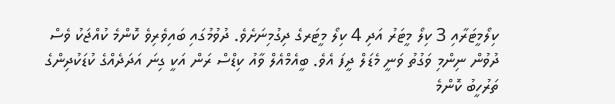ކިލޯމީޓަރާއި 3 ކިލޯ މީޓަރު އަދި 4 ކިލޯ މީޓަރގެ ދިގުމިނަށެވެ. ދުވުމުގައި ބައިވެރިވެ ކޮންމެ ކުއްޖަކު ވެސް ދުވުން ނިންމި ވަގުތު ވަނީ މެޑަލް ދީފަ އެވެ. ބީއެމްއެލް ވާއު ކިޑްސް ރަން އަކީ ގިނަ އަދަދެއްގެ ކުޑަކުދިންގެ ތަރުހީބު ކޮންމެ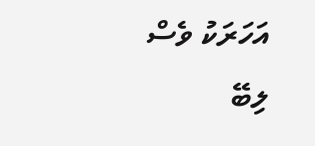އަހަރަކު ވެސް ލިބޭ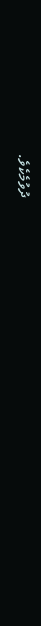ދުވުމެކެވެ.